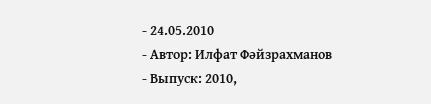- 24.05.2010
- Автор: Илфат Фәйзрахманов
- Выпуск: 2010,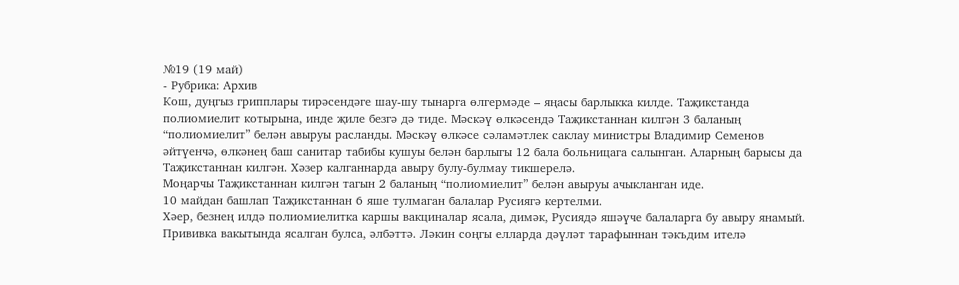№19 (19 май)
- Рубрика: Архив
Кош, дуңгыз грипплары тирәсендәге шау-шу тынарга өлгермәде – яңасы барлыкка килде. Таҗикстанда полиомиелит котырына, инде җиле безгә дә тиде. Мәскәү өлкәсендә Таҗикстаннан килгән 3 баланың “полиомиелит” белән авыруы расланды. Мәскәү өлкәсе сәламәтлек саклау министры Владимир Семенов әйтүенчә, өлкәнең баш санитар табибы кушуы белән барлыгы 12 бала больницага салынган. Аларның барысы да Таҗикстаннан килгән. Хәзер калганнарда авыру булу-булмау тикшерелә.
Моңарчы Таҗикстаннан килгән тагын 2 баланың “полиомиелит” белән авыруы ачыкланган иде.
10 майдан башлап Таҗикстаннан 6 яше тулмаган балалар Русиягә кертелми.
Хәер, безнең илдә полиомиелитка каршы вакциналар ясала, димәк, Русиядә яшәүче балаларга бу авыру янамый. Прививка вакытында ясалган булса, әлбәттә. Ләкин соңгы елларда дәүләт тарафыннан тәкъдим ителә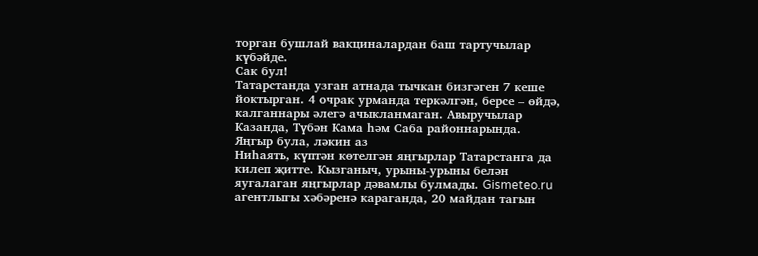торган бушлай вакциналардан баш тартучылар күбәйде.
Сак бул!
Татарстанда узган атнада тычкан бизгәген 7 кеше йоктырган. 4 очрак урманда теркәлгән, берсе – өйдә, калганнары әлегә ачыкланмаган. Авыручылар Казанда, Түбән Кама һәм Саба районнарында.
Яңгыр була, ләкин аз
Ниһаять, күптән көтелгән яңгырлар Татарстанга да килеп җитте. Кызганыч, урыны-урыны белән яугалаган яңгырлар дәвамлы булмады. Gismeteo.ru агентлыгы хәбәренә караганда, 20 майдан тагын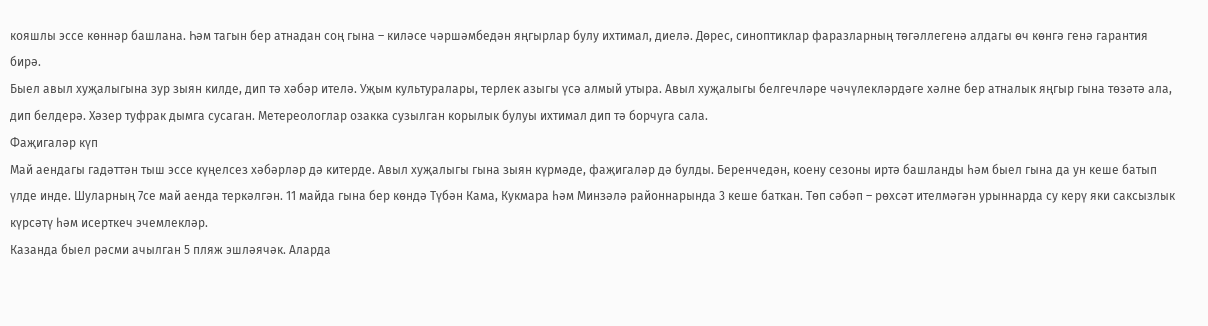кояшлы эссе көннәр башлана. Һәм тагын бер атнадан соң гына – киләсе чәршәмбедән яңгырлар булу ихтимал, диелә. Дөрес, синоптиклар фаразларның төгәллегенә алдагы өч көнгә генә гарантия бирә.
Быел авыл хуҗалыгына зур зыян килде, дип тә хәбәр ителә. Уҗым культуралары, терлек азыгы үсә алмый утыра. Авыл хуҗалыгы белгечләре чәчүлекләрдәге хәлне бер атналык яңгыр гына төзәтә ала, дип белдерә. Хәзер туфрак дымга сусаган. Метереологлар озакка сузылган корылык булуы ихтимал дип тә борчуга сала.
Фаҗигаләр күп
Май аендагы гадәттән тыш эссе күңелсез хәбәрләр дә китерде. Авыл хуҗалыгы гына зыян күрмәде, фаҗигаләр дә булды. Беренчедән, коену сезоны иртә башланды һәм быел гына да ун кеше батып үлде инде. Шуларның 7се май аенда теркәлгән. 11 майда гына бер көндә Түбән Кама, Кукмара һәм Минзәлә районнарында 3 кеше баткан. Төп сәбәп – рөхсәт ителмәгән урыннарда су керү яки саксызлык күрсәтү һәм исерткеч эчемлекләр.
Казанда быел рәсми ачылган 5 пляж эшләячәк. Аларда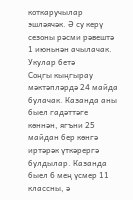коткаручылар эшләячәк. Ә су керү сезоны рәсми рәвештә 1 июньнән ачылачак.
Укулар бетә
Соңгы кыңгырау мәктәпләрдә 24 майда булачак. Казанда аны быел гадәттәге көннән, ягъни 25 майдан бер көнгә иртәрәк үткәрергә булдылар. Казанда быел 6 мең үсмер 11 классны, ә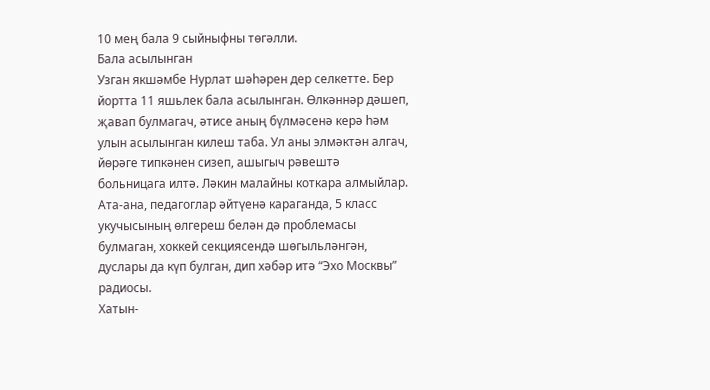10 мең бала 9 сыйныфны төгәлли.
Бала асылынган
Узган якшәмбе Нурлат шәһәрен дер селкетте. Бер йортта 11 яшьлек бала асылынган. Өлкәннәр дәшеп, җавап булмагач, әтисе аның бүлмәсенә керә һәм улын асылынган килеш таба. Ул аны элмәктән алгач, йөрәге типкәнен сизеп, ашыгыч рәвештә больницага илтә. Ләкин малайны коткара алмыйлар. Ата-ана, педагоглар әйтүенә караганда, 5 класс укучысының өлгереш белән дә проблемасы булмаган, хоккей секциясендә шөгыльләнгән, дуслары да күп булган, дип хәбәр итә “Эхо Москвы” радиосы.
Хатын-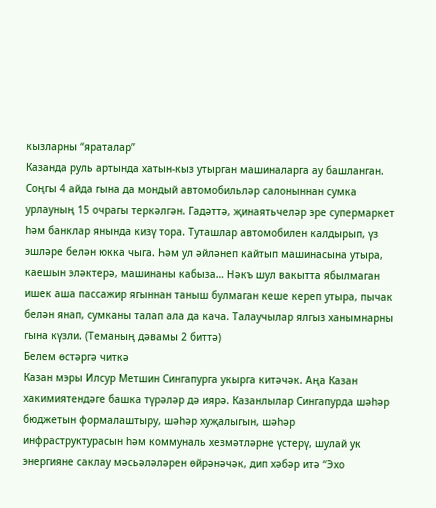кызларны “яраталар”
Казанда руль артында хатын-кыз утырган машиналарга ау башланган. Соңгы 4 айда гына да мондый автомобильләр салоныннан сумка урлауның 15 очрагы теркәлгән. Гадәттә, җинаятьчеләр эре супермаркет һәм банклар янында кизү тора. Туташлар автомобилен калдырып, үз эшләре белән юкка чыга. Һәм ул әйләнеп кайтып машинасына утыра, каешын эләктерә, машинаны кабыза… Нәкъ шул вакытта ябылмаган ишек аша пассажир ягыннан таныш булмаган кеше кереп утыра, пычак белән янап, сумканы талап ала да кача. Талаучылар ялгыз ханымнарны гына күзли. (Теманың дәвамы 2 биттә)
Белем өстәргә читкә
Казан мэры Илсур Метшин Сингапурга укырга китәчәк. Аңа Казан хакимиятендәге башка түрәләр дә иярә. Казанлылар Сингапурда шәһәр бюджетын формалаштыру, шәһәр хуҗалыгын, шәһәр инфраструктурасын һәм коммуналь хезмәтләрне үстерү, шулай ук энергияне саклау мәсьәләләрен өйрәнәчәк, дип хәбәр итә “Эхо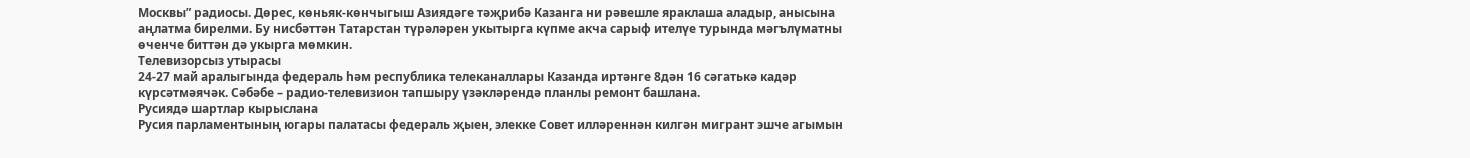Москвы” радиосы. Дөрес, көньяк-көнчыгыш Азиядәге тәҗрибә Казанга ни рәвешле яраклаша аладыр, анысына аңлатма бирелми. Бу нисбәттән Татарстан түрәләрен укытырга күпме акча сарыф ителүе турында мәгълүматны өченче биттән дә укырга мөмкин.
Телевизорсыз утырасы
24-27 май аралыгында федераль һәм республика телеканаллары Казанда иртәнге 8дән 16 сәгатькә кадәр күрсәтмәячәк. Сәбәбе – радио-телевизион тапшыру үзәкләрендә планлы ремонт башлана.
Русиядә шартлар кырыслана
Русия парламентының югары палатасы федераль җыен, элекке Совет илләреннән килгән мигрант эшче агымын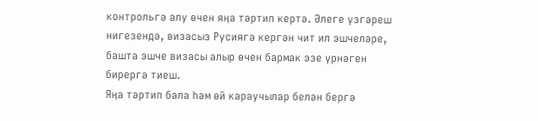контрольгә алу өчен яңа тәртип кертә. Әлеге үзгәреш нигезендә, визасыз Русиягә кергән чит ил эшчеләре, башта эшче визасы алыр өчен бармак эзе үрнәген бирергә тиеш.
Яңа тәртип бала һәм өй караучылар белән бергә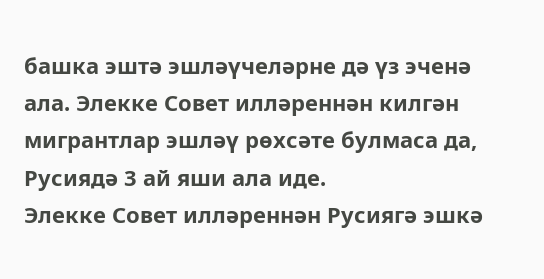башка эштә эшләүчеләрне дә үз эченә ала. Элекке Совет илләреннән килгән мигрантлар эшләү рөхсәте булмаса да, Русиядә 3 ай яши ала иде.
Элекке Совет илләреннән Русиягә эшкә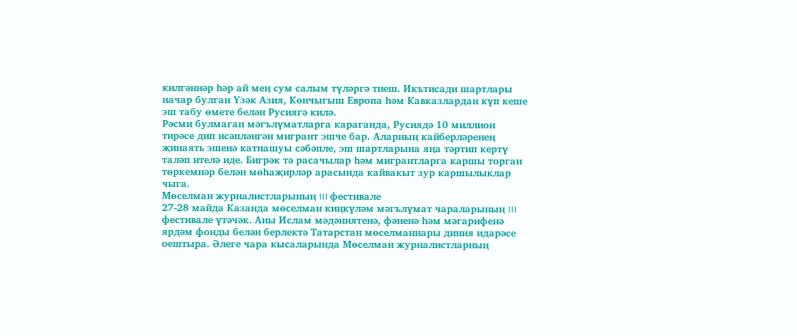килгәннәр һәр ай мең сум салым түләргә тиеш. Икътисади шартлары начар булган Үзәк Азия, Көнчыгыш Европа һәм Кавказлардан күп кеше эш табу өмете белән Русиягә килә.
Рәсми булмаган мәгълүматларга караганда, Русиядә 10 миллион тирәсе дип исәпләнгән мигрант эшче бар. Аларның кайберләренең җинаять эшенә катнашуы сәбәпле, эш шартларына яңа тәртип кертү таләп ителә иде. Бигрәк тә расачылар һәм мигрантларга каршы торган төркемнәр белән мөһаҗирләр арасында кайвакыт зур каршылыклар чыга.
Мөселман журналистларының III фестивале
27-28 майда Казанда мөселман киңкүләм мәгълүмат чараларының III фестивале үтәчәк. Аны Ислам мәдәниятенә, фәненә һәм мәгарифенә ярдәм фонды белән берлектә Татарстан мөселманнары диния идарәсе оештыра. Әлеге чара кысаларында Мөселман журналистларның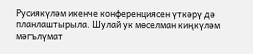Русиякүләм икенче конференциясен үткәрү дә планлаштырыла. Шулай ук мөселман киңкүләм мәгълүмат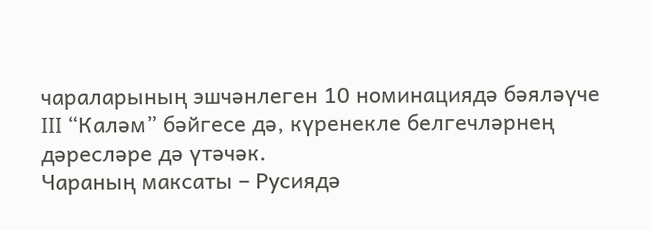чараларының эшчәнлеген 10 номинациядә бәяләүче III “Каләм” бәйгесе дә, күренекле белгечләрнең дәресләре дә үтәчәк.
Чараның максаты – Русиядә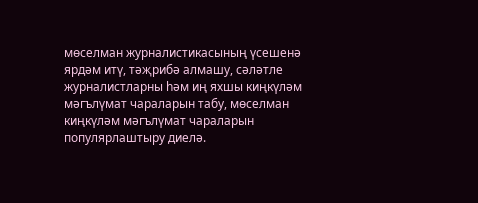мөселман журналистикасының үсешенә ярдәм итү, тәҗрибә алмашу, сәләтле журналистларны һәм иң яхшы киңкүләм мәгълүмат чараларын табу, мөселман киңкүләм мәгълүмат чараларын популярлаштыру диелә.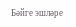Бәйге эшләре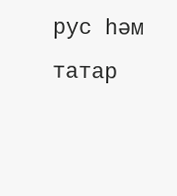рус һәм татар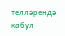телләрендә кабул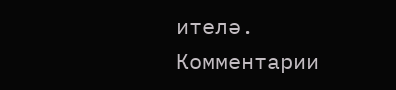ителә.
Комментарии